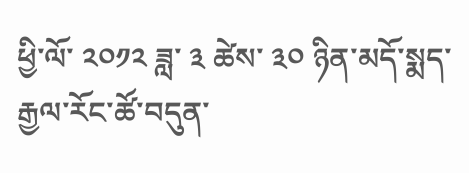ཕྱི་ལོ་ ༢༠༡༢ ཟླ་ ༣ ཚེས་ ༣༠ ཉིན་མདོ་སྨད་རྒྱལ་རོང་ཚོ་བདུན་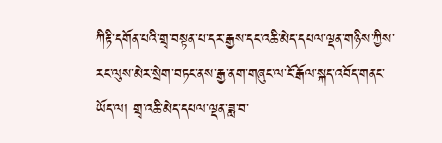ཀིརྟི་དགོན་པའི་གྲྭ་བསྟན་པ་དར་རྒྱས་དང་འཆི་མེད་དཔལ་ལྡན་གཉིས་ཀྱིས་རང་ལུས་མེར་སྲེག་བཏང་ནས་རྒྱ་ནག་གཞུང་ལ་ངོ་རྒོལ་སྐད་འབོད་གནང་ཡོད་ལ། གྲྭ་འཆི་མེད་དཔལ་ལྡན་ཟླ་བ་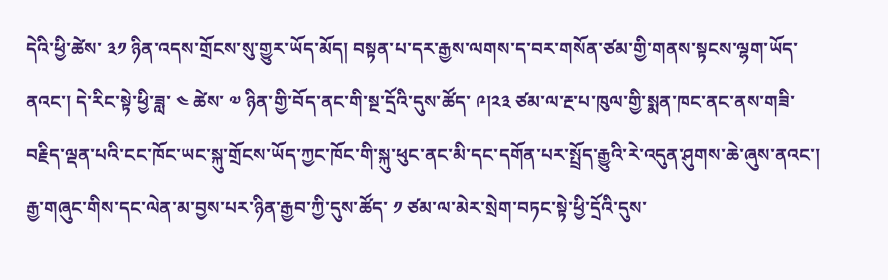དེའི་ཕྱི་ཚེས་ ༣༡ ཉིན་འདས་གྲོངས་སུ་གྱུར་ཡོད་མོད། བསྟན་པ་དར་རྒྱས་ལགས་ད་བར་གསོན་ཙམ་གྱི་གནས་སྟངས་ལྷག་ཡོད་ནའང་། དེ་རིང་སྟེ་ཕྱི་ཟླ་ ༤ ཚེས་ ༧ ཉིན་གྱི་བོད་ནང་གི་སྔ་དྲོའི་དུས་ཚོད་ ༩།༢༣ ཙམ་ལ་རྔ་པ་ཁུལ་གྱི་སྨན་ཁང་ནང་ནས་གཟི་བརྗིད་ལྡན་པའི་ངང་ཁོང་ཡང་སྐུ་གྲོངས་ཡོད་ཀྱང་ཁོང་གི་སྐུ་ཕུང་ནང་མི་དང་དགོན་པར་སྤྲོད་རྒྱུའི་རེ་འདུན་ཤུགས་ཆེ་ཞུས་ནའང་། རྒྱ་གཞུང་གིས་དང་ལེན་མ་བྱས་པར་ཉིན་རྒྱབ་ཀྱི་དུས་ཚོད་ ༡ ཙམ་ལ་མེར་སྲེག་བཏང་སྟེ་ཕྱི་དྲོའི་དུས་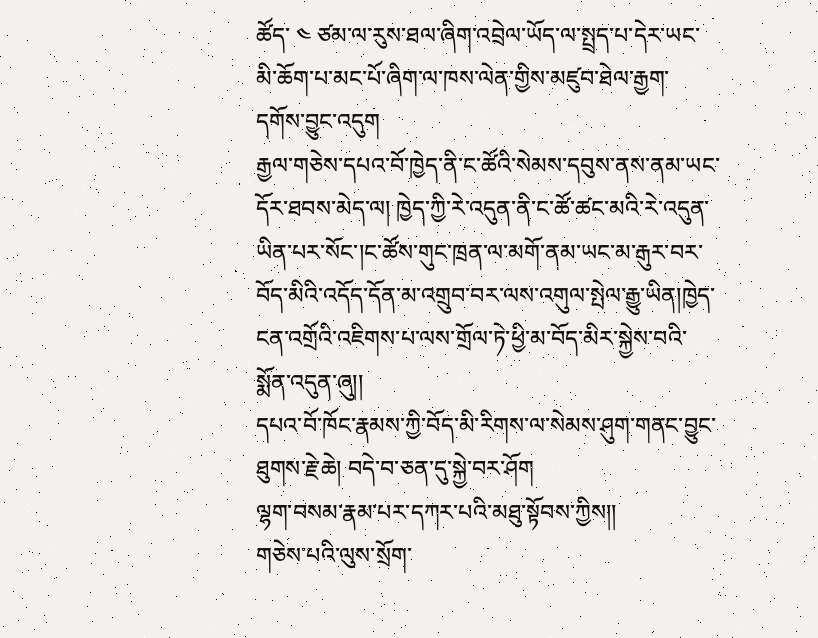ཚོད་ ༤ ཙམ་ལ་རུས་ཐལ་ཞིག་འབྲེལ་ཡོད་ལ་སྤྲད་པ་དེར་ཡང་མི་ཆོག་པ་མང་པོ་ཞིག་ལ་ཁས་ལེན་གྱིས་མཛུབ་ཐེལ་རྒྱག་དགོས་བྱུང་འདུག
རྒྱལ་གཅེས་དཔའ་བོ་ཁྱེད་ནི་ང་ཚོའི་སེམས་དབུས་ནས་ནམ་ཡང་དོར་ཐབས་མེད་ལ། ཁྱེད་ཀྱི་རེ་འདུན་ནི་ང་ཚོ་ཚང་མའི་རེ་འདུན་ཡིན་པར་སོང་།ང་ཚོས་གུང་ཁྲན་ལ་མགོ་ནམ་ཡང་མ་རྒུར་བར་བོད་མིའི་འདོད་དོན་མ་འགྲུབ་བར་ལས་འགུལ་སྤེལ་རྒྱུ་ཡིན།ཁྱེད་ངན་འགྲོའི་འཇིགས་པ་ལས་གྲོལ་ཏེ་ཕྱི་མ་བོད་མིར་སྐྱེས་བའི་སྨོན་འདུན་ཞུ།།
དཔའ་བོ་ཁོང་རྣམས་ཀྱི་བོད་མི་རིགས་ལ་སེམས་ཤུག་གནང་བྱུང་ཐུགས་རྗེ་ཆེ། བདེ་བ་ཅན་དུ་སྐྱེ་བར་ཤོག
ལྷག་བསམ་རྣམ་པར་དཀར་པའི་མཐུ་སྟོབས་ཀྱིས།།
གཅེས་པའི་ལུས་སྲོག་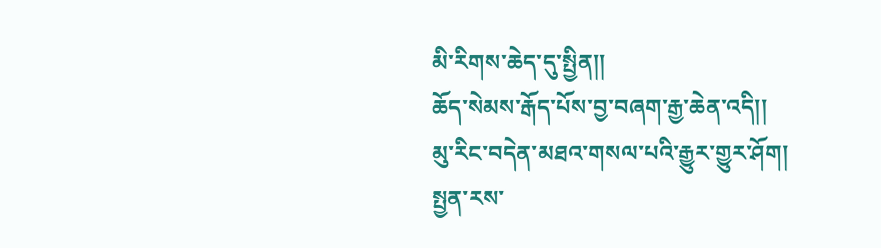མི་རིགས་ཆེད་དུ་སྤྱིན།།
ཆོད་སེམས་རྒོད་པོས་བྱ་བཞག་རྒྱ་ཆེན་འདི།།
མུ་རིང་བདེན་མཐའ་གསལ་པའི་རྒྱུར་གྱུར་ཤོག།
སྤྱན་རས་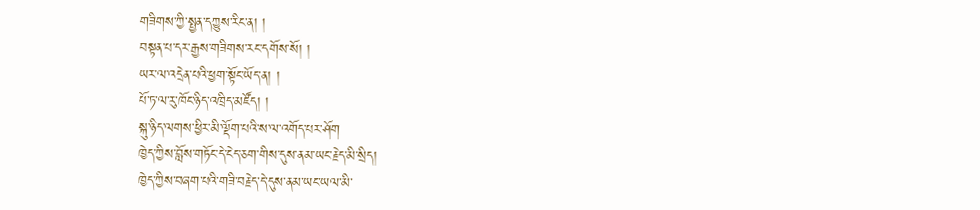གཟིགས་ཀྱི་སྤྱན་དཀྱུས་རིང་ན། །
བསྟན་པ་དར་རྒྱས་གཟིགས་རང་དགོས་སོ། །
ཡར་ལ་འདྲེན་པའི་ཕྱག་སྟོང་ཡོད་ན། །
པོ་ཏ་ལ་རུ་ཁོང་ཉིད་འཁྲིད་མཛོད། །
སྐུ་ཉིད་ལགས་ཕྱིར་མི་ལྡོག་པའི་ས་ལ་འགོད་པར་ཤོག
ཁྱེད་ཀྱིས་བློས་གཏོང་དེ་ངེད་ཅག་གིས་དུས་ནམ་ཡང་རྗེད་མི་སྲིད།
ཁྱེད་ཀྱིས་བཞག་པའི་གཟི་བརྗེད་དེ་དུས་ནམ་ཡང་ཡལ་མི་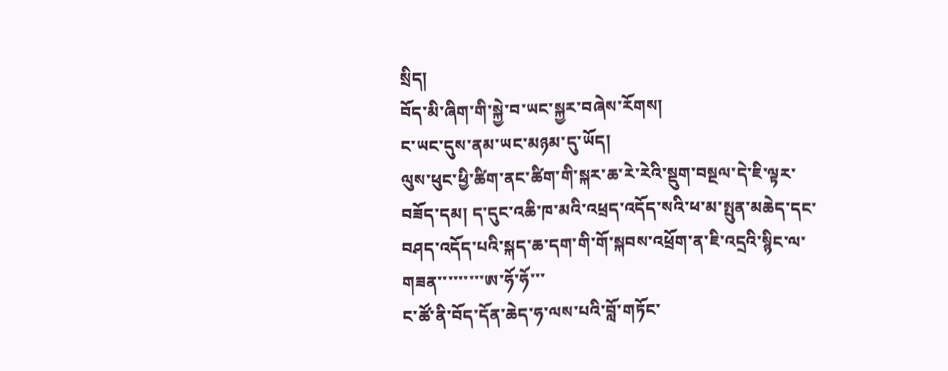སྲིད།
བོད་མི་ཞིག་གི་སྐྱེ་བ་ཡང་སྐྱར་བཞེས་རོགས།
ང་ཡང་དུས་ནམ་ཡང་མཉམ་དུ་ཡོད།
ལུས་ཕུང་ཕྱི་ཚིག་ནང་ཚིག་གི་སྐར་ཆ་རེ་རེའི་སྡུག་བསྔལ་དེ་ཇི་ལྟར་བཟོད་དམ། ད་དུང་འཆི་ཁ་མའི་འཕྲད་འདོད་སའི་ཕ་མ་སྤུན་མཆེད་དང་བཤད་འདོད་པའི་སྐད་ཆ་དག་གི་གོ་སྐབས་འཕྲོག་ན་ཇི་འདྲའི་སྙིང་ལ་གཟན་་་་་་་་་ཨ་ཧོ་ཧོ་་་
ང་ཚོ་ནི་བོད་དོན་ཆེད་ཧ་ལས་པའི་བློ་གཏོང་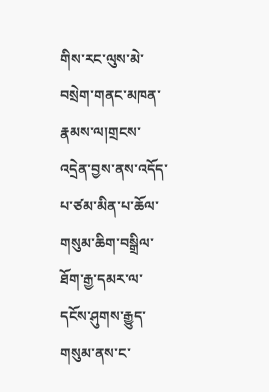གིས་རང་ལུས་མེ་བསྲེག་གནང་མཁན་རྣམས་ལ།གྲངས་འདྲེན་བྱས་ནས་འདོད་པ་ཙམ་མིན་པ་ཆོལ་གསུམ་ཆིག་བསྒྲིལ་ཐོག་རྒྱ་དམར་ལ་དངོས་ཤུགས་རྒྱུད་གསུམ་ནས་ང་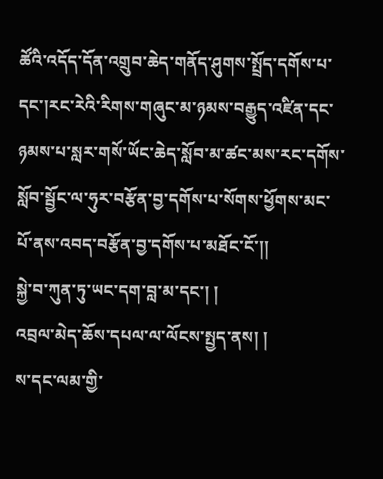ཚོའི་འདོད་དོན་འགྲུབ་ཆེད་གནོད་ཤུགས་སྤྲོད་དགོས་པ་དང་།རང་རེའི་རིགས་གཞུང་མ་ཉམས་བརྒྱུད་འཛིན་དང་ཉམས་པ་སླར་གསོ་ཡོང་ཆེད་སློབ་མ་ཚང་མས་རང་དགོས་སློབ་སྦྱོང་ལ་ཧུར་བརྩོན་བྱ་དགོས་པ་སོགས་ཕྱོགས་མང་པོ་ནས་འབད་བརྩོན་བྱ་དགོས་པ་མཐོང་ངོ་།།
སྐྱེ་བ་ཀུན་ཏུ་ཡང་དག་བླ་མ་དང་། །
འབྲལ་མེད་ཆོས་དཔལ་ལ་ལོངས་སྤྱད་ནས། །
ས་དང་ལམ་གྱི་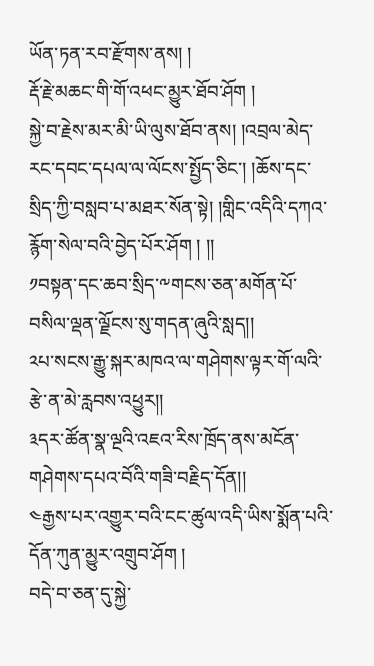ཡོན་ཏན་རབ་རྫོགས་ནས། །
རྡོ་རྗེ་མཆང་གི་གོ་འཕང་མྱུར་ཐོབ་ཤོག །
སྐྱེ་བ་རྗེས་མར་མི་ཡི་ལུས་ཐོབ་ནས། །འབྲལ་མེད་རང་དབང་དཔལ་ལ་ལོངས་སྤྱོད་ཅིང་། །ཆོས་དང་སྲིད་ཀྱི་བསླབ་པ་མཐར་སོན་སྟེ། །གླིང་འདིའི་དཀའ་རྙོག་སེལ་བའི་བྱེད་པོར་ཤོག ། །།
༡བསྟན་དང་ཆབ་སྲིད་༸གངས་ཅན་མགོན་པོ་བསིལ་ལྡན་ལྗོངས་སུ་གདན་ཞུའི་སླད།།
༢པ་སངས་རྒྱུ་སྐར་མཁའ་ལ་གཤེགས་ལྟར་གོ་ལའི་རྩེ་ན་མེ་རླབས་འཕྱུར།།
༣དར་ཚོན་སྣ་ལྔའི་འཇའ་རིས་ཁྲོད་ནས་མངོན་གཤེགས་དཔའ་བོའི་གཟི་བརྗིད་དོན།།
༤རྒྱས་པར་འགྱུར་བའི་ངང་ཚུལ་འདི་ཡིས་སྨོན་པའི་དོན་ཀུན་མྱུར་འགྲུབ་ཤོག །
བདེ་བ་ཅན་དུ་སྐྱེ་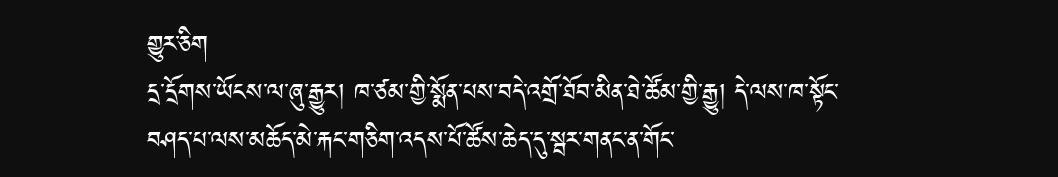གྱུར་ཅིག
དྲ་དྲོགས་ཡོངས་ལ་ཞུ་རྒྱུར། ཁ་ཙམ་གྱི་སྨོན་པས་བདེ་འགྲོ་ཐོབ་མིན་ཐེ་ཚོམ་གྱི་རྒྱུ། དེ་ལས་ཁ་སྟོང་བཤད་པ་ལས་མཆོད་མེ་རྐང་གཅིག་འདས་པོ་ཚོས་ཆེད་དུ་སྦར་གནང་ན་གོང་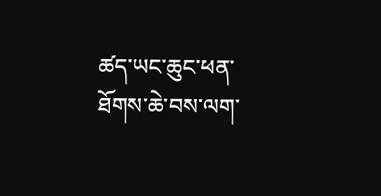ཚད་ཡང་ཆུང་ཕན་ཐོགས་ཆེ་བས་ལག་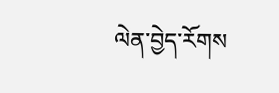ལེན་བྱེད་རོགས